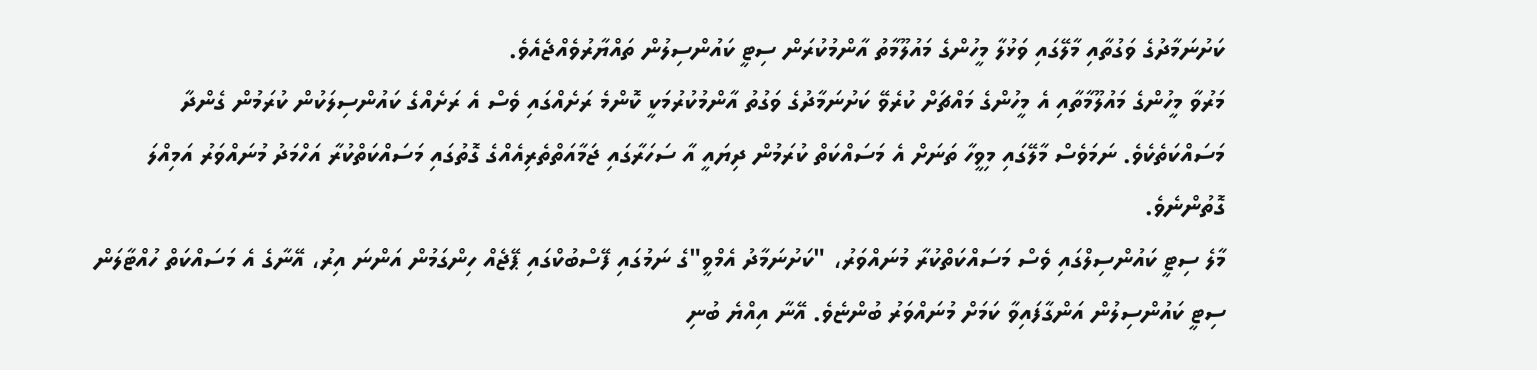ކަށުނަމާދުގެ ވަގުތާއި މާލޭގައި ވަޅުލާ މީހުންގެ މައުލޫމާތު އާންމުކުރަން ސިޓީ ކައުންސިލުން ތައްޔާރުވެއްޖެއެވެ.
މަރުވާ މީހުންގެ މައުލޫމާތާއި އެ މީހުންގެ މައްޗަށް ކުރެވޭ ކަށުނަމާދުގެ ވަގުތު އާންމުކުރުމަކީ ކޮންމެ ރަށެއްގައި ވެސް އެ ރަށެއްގެ ކައުންސިލަކުން ކުރަމުން ގެންދާ މަސައްކަތެކެވެ. ނަމަވެސް މާލޭގައި މިވީހާ ތަނަށް އެ މަސައްކަތް ކުރަމުން ދިޔައީ އާ ސަހަރާގައި ޖަމާއަތްތެރިއެއްގެ ގޮތުގައި މަސައްކަތްކުރާ އަހްމަދު މުނައްވަރު އަމިއްލަ ގޮތުންނެވެ.
މާލެ ސިޓީ ކައުންސިލްގައި ވެސް މަސައްކަތްކުރާ މުނައްވަރު، "ކަށުނަމާދު އެމްވީ"ގެ ނަމުގައި ފޭސްބުކްގައި ޕޭޖެއް ހިންގަމުން އަންނަ އިރު، އޭނާގެ އެ މަސައްކަތް ހުއްޓާލަން ސިޓީ ކައުންސިލުން އަންގާފައިވާ ކަމަށް މުނައްވަރު ބުންޏެވެ. އޭނާ އިއްޔެ ބުނި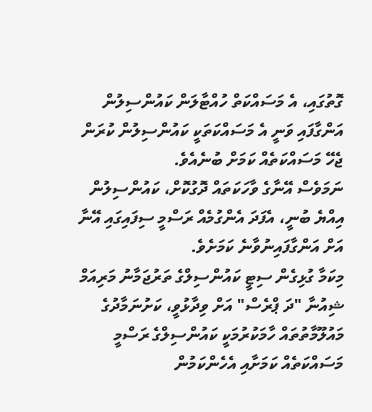ގޮތުގައި، އެ މަސައްކަތް ހުއްޓާލަން ކައުންސިލުން އަންގާފައި ވަނީ އެ މަސައްކަތަކީ ކައުންސިލުން ކުރަން ޖެހޭ މަސައްކަތެއް ކަމަށް ބުނެއެވެ.
ނަމަވެސް އޭނާގެ ވާހަކަތައް ދޮގުކޮށް، ކައުންސިލުން އިއްޔެ ބުނީ، އެފަދަ އެންގުމެއް ރަސްމީ ސިފައިގައި އޭނާ އަށް އަންގާފައިނުވާނެ ކަމަށެވެ.
މިކަމާ ގުޅިގެން ސިޓީ ކައުންސިލްގެ ތަރުޖަމާނު މަރިއަމް ޝިއުނާ "ދަ ޕްރެސް" އަށް ވިދާޅުވީ، ކަށުނަމާދުގެ މައުލޫމާތުތައް ހާމަކުރުމަކީ ކައުންސިލްގެ ރަސްމީ މަސައްކަތެއް ކަމަށާއި އެހެންކަމުން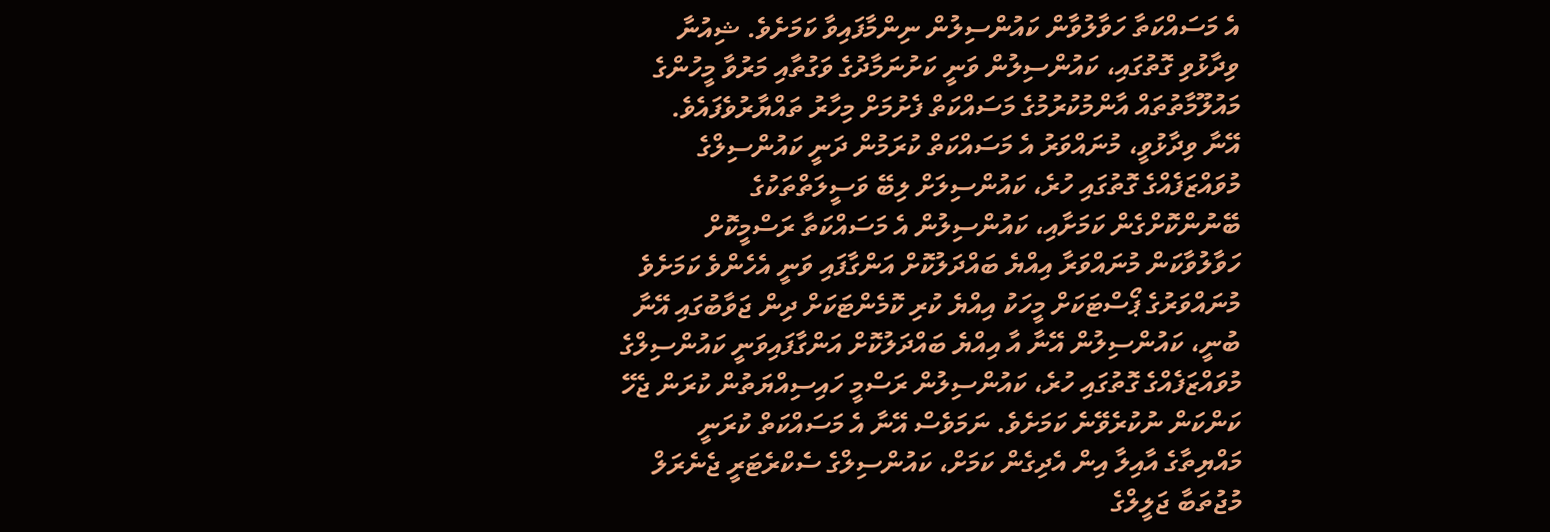އެ މަސައްކަތާ ހަވާލުވާން ކައުންސިލުން ނިންމާފައިވާ ކަމަށެވެ. ޝިއުނާ ވިދާޅުވި ގޮތުގައި، ކައުންސިލުން ވަނީ ކަށުނަމާދުގެ ވަގުތާއި މަރުވާ މީހުންގެ މައުލޫމާތުތައް އާންމުކުރުމުގެ މަސައްކަތް ފެށުމަށް މިހާރު ތައްޔާރުވެފައެވެ.
އޭނާ ވިދާޅުވީ، މުނައްވަރު އެ މަސައްކަތް ކުރަމުން ދަނީ ކައުންސިލްގެ މުވައްޒަފެއްގެ ގޮތުގައި ހުރެ، ކައުންސިލަށް ލިބޭ ވަސީލަތްތަކުގެ ބޭނުންކޮށްގެން ކަމަށާއި، ކައުންސިލުން އެ މަސައްކަތާ ރަސްމީކޮށް ހަވާލުވާކަން މުނައްވަރާ އިއްޔެ ބައްދަލުކޮށް އަންގާފައި ވަނީ އެހެންވެ ކަމަށެވެ
މުނައްވަރުގެ ޕޯސްޓަކަށް މީހަކު އިއްޔެ ކުރި ކޮމެންޓަކަށް ދިން ޖަވާބުގައި އޭނާ ބުނީ، ކައުންސިލުން އޭނާ އާ އިއްޔެ ބައްދަލުކޮށް އަންގާފައިވަނީ ކައުންސިލްގެ މުވައްޒަފެއްގެ ގޮތުގައި ހުރެ، ކައުންސިލުން ރަސްމީ ހައިސިއްޔަތުން ކުރަން ޖެހޭ ކަންކަން ނުކުރެވޭނެ ކަމަށެވެ. ނަމަވެސް އޭނާ އެ މަސައްކަތް ކުރަނީ މައްޔިތާގެ އާއިލާ އިން އެދިގެން ކަމަށް، ކައުންސިލްގެ ސެކްރެޓަރީ ޖެނެރަލް މުޖުތަބާ ޖަލީލްގެ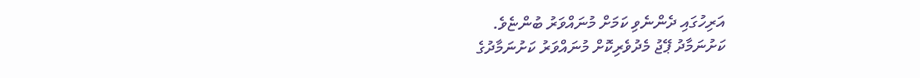އަރިހުގައި ދެންނެވި ކަމަށް މުނައްވަރު ބުންޏެވެ.
ކަށުނަމާދު ޕޭޖު މެދުވެރިކޮށް މުނައްވަރު ކަށުނަމާދުގެ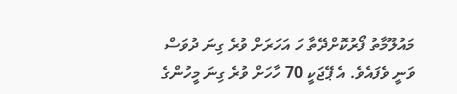މައުލޫމާތު ފޯރުކޮށްދޭތާ ހަ އަހަރަށް ވުރެ ގިނަ ދުވަސް ވަނީ ވެފައެވެ. އެ ޕޭޖަކީ 70 ހާހަށް ވުރެ ގިނަ މީހުންގެ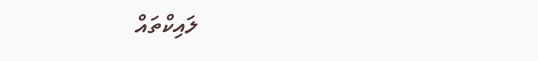ލައިކްތައް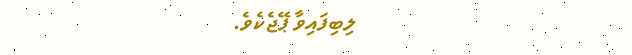ލިބިފައިވާ ޕޭޖެކެވެ.